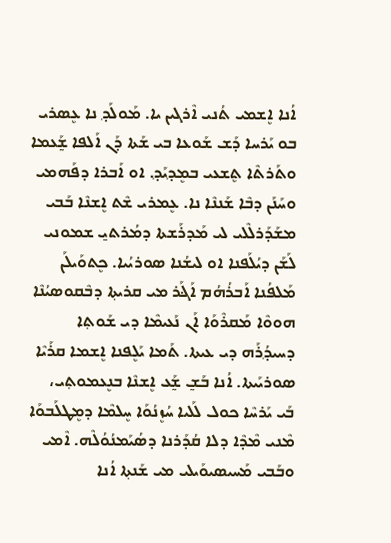ܐܳܢܐ ܐܷܫܡܝ ܬܳܢܝ ܐܶܪܓܝܢ ܝܐ. ܡܰܘܠܰܕ݂ ܢܐ ܥܷܣܪܝ ܒܘ ܝܰܪܚܐ ܕܰܫ ܫܰܘܥܐ ܒܝ ܫܰܬܐ ܕܰܢ ܐܰܠܦܐ ܫ̰ܰܥܡܐ ܘܬܰܪܬܶܐ ܬܷܫܥܝ ܒܡܷܕ݂ܝܰܕ݂. ܐܘ ܐܰܒܪܐ ܕܦܰܗܡܝ ܘܚܰܢܰܢ ܕܒܶܐ ܫܰܢܢܶܐ ܢܐ. ܥܷܡܪܝ ܫܶܬ ܐܷܫܢܶܐ ܒܰܒܝ ܡܫܰܕܰܪܠܶܠܝ ܠܝ ܡܰܕܪܰܫܬܐ ܕܡܳܪܬܝ̱ ܫܡܘܢܝ ܠܰܫܰܢ ܕܝܳܠܰܦܢܐ ܐܘ ܠܝܫܳܢܐ ܣܘܪܝܳܝܐ. ܟܷܬܘܰܝܠܰܢ ܡܰܠܦܳܢܐ ܐܰܒܪܳܗܳܡ ܐܰܔܰܪ ܡܝ ܩܪܝܬ݂ܐ ܕܒܶܩܘܣܝܳܢܶܐ ܗܘܘܶܐ ܡܰܩܪܶܘܰܐ ܐܰܢ ܢܰܥܝܡܶܐ ܕܝ ܫܰܘܬ݂ܐ ܕܚܝܕ݂ܳܪܰܗ ܕܝ ܥܝܬܐ. ܬܰܡܐ ܝܰܠܷܦܢܐ ܐܷܫܡܐ ܩܪܰܝܶܐ ܣܘܪܝܰܝܬܐ. ܐܳܢܐ ܒܰܫ̰ ܫ̰ܰܥ ܐܷܫܢܶܐ ܒܢܷܥܡܘܬ݂ܝ، ܒܰܝ ܝܰܪܚܶܐ ܟܘܠ ܠܰܠܝܐ ܚܳܙܷܢܳܘܰܐ ܚܷܠܡܶܐ ܕܡܷܛܠܰܒܘܰܐ ܡܶܢܝ ܡܶܕܶܐ ܕܠܐ ܩܳܕܰܪܢܐ ܕܣܳܝܰܡܢܳܘܳܠܶܗ. ܐܶܡܝ ܘܒܰܒܝ ܡܰܚܝܣܝܘܰܝܠܝ ܡܝ ܫܰܢܬ݂ܐ ܐܳܢܐ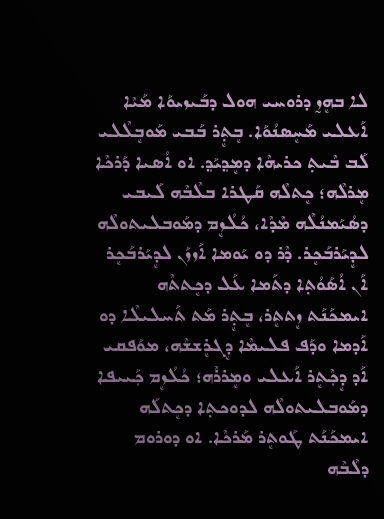ܠܐ ܒܗܷܙ̰ ܕܪܘܚܝ ܗܘܠ ܕܒܰܝܙܝܘܰܐ ܡܰܝܶܐ ܐܰܥܠܝ ܡܰܚܷܣܢܳܘܰܐ. ܒܷܬ݂ܷܪ ܒܰܒܝ ܡܰܘܒܷܠܶܠܝ ܠܰܒ ܒܶܝܬ݂ ܟܪܝܗܶܐ ܕܡܷܕ݂ܝܰܕ݂. ܐܘ ܐܳܣܝܐ ܕܰܪܟܶܐ ܡܷܪܠܶܗ؛ ܟܷܬܠܶܗ ܩܰܛܪܐ ܒܠܶܒܶܗ ܠܰܝܒܝ ܕܣܳܝܰܡܢܳܠܶܗ ܡܶܕܶܐ، ܟܳܠܳܙܷܡ ܕܡܰܘܒܠܝܬܘܠܶܗ ܠܕܷܝܰܪܒܰܟܷܪ. ܕܶܪ ܕܘ ܝܰܘܡܐ ܐܰܙܙܰܢ ܠܕܷܝܰܪܒܰܟܷܪ ܐܰܢ ܐܳܣܰܘܳܬ݂ܐ ܕܬܰܡܐ ܥܰܠ ܕܟܷܬܬܶܗ ܐܝܡܟܰܢܰܬ ܙܷܬܬܷܪ، ܒܷܬ݂ܷܪ ܡܰܬ ܬܰܚܠܝܠܶܐ ܕܘ ܐܰܕܡܐ ܘܕܰܦ ܦܠܝܡܶܐ ܕܷܓܪܷܫܫܶܗ، ܡܘܰܦܩܝ ܐܰܕ ܕܷܟ݂ܶܬܷܪ ܐܰܥܠܝ ܘܡܷܪܪܶܗ؛ ܟܳܠܳܙܷܡ ܟ݂ܰܝܝܦܐ ܕܡܰܘܒܠܝܬܘܠܶܗ ܠܕܘܟܬ݂ܐ ܕܟܷܬܠܰܗ ܐܝܡܟܰܢܰܬ ܛܰܘܬܷܪ ܡܰܪܟܶܐ. ܐܘ ܕܘܪܘܡ ܕܠܶܒܶܗ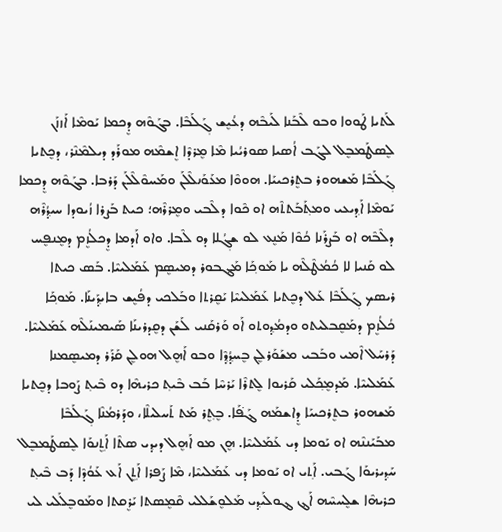ܠܰܬܝܐ ܛܰܘܘܐ ܘܒܘ ܠܶܒܰܢܐ ܠܰܝܒܶܗ ܕܥܳܝܷܫ ܓ݂ܰܠܰܒܶܐ. ܒܓܰܘܶܗ ܕܷܟܡܐ ܝܰܘܡܶܐ ܐܰܙܙܰܢ ܠܷܤܛܰܡܒܷܠ ܠܓܰܒ ܐܳܣܝܐ ܣܘܪܝܳܝܐ ܡܶܐ ܡܷܪܕܶܐ ܐܷܫܡܶܗ ܡܘܪܰܕ ܕܝܠܡܶܢܶܪ، ܕܟܷܬܝܐ ܓ݂ܰܠܰܒܶܐ ܡܰܫܗܘܪ ܒܬܷܪܟܝܝܰܐ. ܗܘܘܶܐ ܡܥܰܘܰܢܠܶܠܰܢ ܘܡܰܚܘܶܠܶܠܰܢ ܕܰܪܒܐ. ܒܓܰܘܶܗ ܕܷܟܡܐ ܝܰܘܡܶܐ ܐܰܕ݂ܝܥܝ ܘܡܬ݂ܰܒܰܬܬܶܗ ܐܘ ܟܶܘܐ ܕܠܶܒܝ ܘܡܷܪܪܶܗ؛ ܟܝܬ ܒܰܨܪܐ ܙܳܝܘܕܐ ܚܝܕ݂ܳܪܶܗ ܕܠܶܒܶܗ ܐܘ ܒܰܨܪܰܢܐ ܟܳܘܶܐ ܡܰܢܷܥ ܠܘ ܫܓ݂ܳܠܐ ܕܘ ܠܶܒܐ. ܘܐܘ ܐܰܕܡܐ ܕܷܟܠܳܙܷܡ ܕܡܷܢܦܷܚ ܠܘ ܩܰܢܝܐ ܠܐ ܟܳܡܳܛܶܠܶܗ ܝܐ ܡܰܘܟ݂ܰܐ ܡܰܔܒܘܪ ܕܡܝܣܷܡ ܥܰܡܰܠܝܝܶܐ. ܒܰܣ ܟܝܬܐ ܪܝܣܟ ܓ݂ܰܠܰܒܶܐ ܥܰܠ ܕܟܷܬܝܐ ܥܰܡܰܠܝܝܶܐ ܝܰܩܷܪܬܐ ܘܒܰܠܟܝ ܕܦܳܝܷܫ ܒܐܝܕ݂ܰܝܢܰܐ. ܡܰܘܟ݂ܰܐ ܟܳܠܳܙܷܡ ܕܡܰܩܷܒܠܝܬܘ ܘܕܡܳܕ݂ܘܬܘ ܐܰܘ ܘܰܪܩܰܢܝ ܠܰܫܰܢ ܕܩܷܕܪܝܢܰܐ ܣܰܝܡܝܢܰܠܶܗ ܥܰܡܰܠܝܝܶܐ. ܕܰܪܚܰܠ ܐܶܡܝ ܘܒܰܒܝ ܡܫܰܘܰܪܠܷܢ ܒܷܚܕ݂ܳܕ݂ܶܐ ܘܒܘ ܐܰܗܷܠ ܗܘܠܷܢ ܩܰܪܰܪ ܕܡܝܣܷܡܢܐ ܥܰܡܰܠܝܝܶܐ. ܡܰܕܡܷܟ݂ܰܠܝ ܩܰܪܝܘܐ ܠܷܬܪܶܐ ܝܰܪܚܶܐ ܒܰܒ ܒܶܝܬ݂ ܟܪܝܗܶܐ ܕܘ ܒܶܝܬ݂ ܨܰܘܒܐ ܕܟܷܬܝܐ ܡܰܫܗܘܪ ܒܬܷܪܟܝܝܰܐ ܕܷܐܫܡܰܗ ܔܰܦ݁ܰܐ. ܒܷܬ݂ܷܪ ܡܰܬ ܬܰܚܠܝܠܶܐ، ܘܕܰܪܡܳܢܶܐ ܓ݂ܰܠܰܒܶܐ ܡܒܰܝܰܢܢܶܗ ܐܘ ܝܰܘܡܐ ܕܝ ܥܰܡܰܠܝܝܶܐ. ܗܷܢ ܡܘ ܐܰܗܷܠ ܕܝܕ݂ܝ ܣܬܶܐ ܐܰܬ݂ܷܢܘܰܐ ܠܷܣܛܰܡܒܷܠ ܚܰܕ݂ܝܪܝܘܰܐ ܓܰܒܝ. ܐܰܬ݂ܝ ܐܘ ܝܰܘܡܐ ܕܝ ܥܰܡܰܠܝܝܶܐ، ܡܶܐ ܨܰܦܪܐ ܐܰܬܷ݂ܢ ܐܰܥ ܥܰܘܳܕܶܐ ܕܰܒ ܒܶܝܬ݂ ܟܪܝܗܶܐ ܫܠܷܚܚܶܗ ܐܰܔ ܔܘܠܰܝܕ݂ܝ ܡܰܠܘܷܫܰܠܠܝ ܩܶܡܷܣܬܐ ܝܰܪܷܩܬܐ ܘܡܰܘܒܷܠܰܠܝ ܠܝ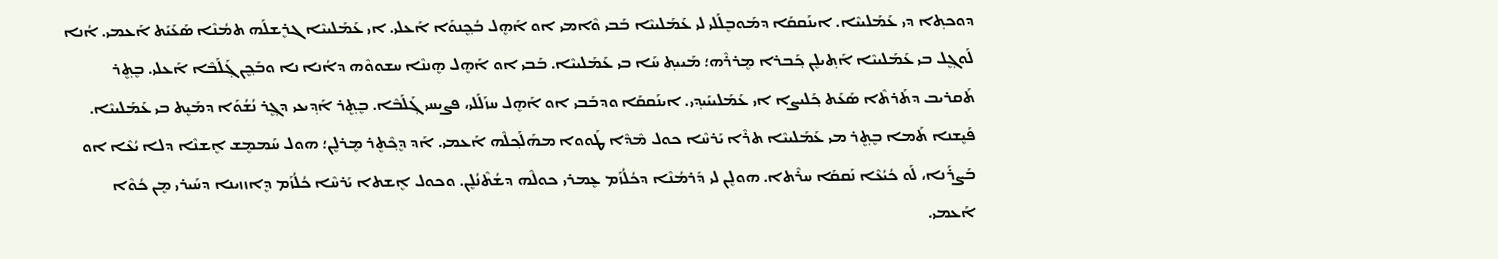ܕܘܟܬ݂ܐ ܕܝ ܥܰܡܰܠܝܝܶܐ. ܐܝܢܰܩܩܰܐ ܕܡܰܘܒܷܠܰܠܝ ܠܝ ܥܰܡܰܠܝܝܶܐ ܒܰܒܝ ܘܶܐܡܝ ܐܘ ܐܰܗܷܠ ܒܳܟ݂ܷܢܘܰܐ ܐܰܥܠܝ. ܐܝ ܥܰܡܰܠܝܝܶܐ ܓܪܷܫܠܰܗ ܬܡܳܢܶܐ ܣܰܥܰܝܰܬ ܐܰܥܡܝ. ܐܳܢܐ ܠܰܘܓ݂ܷܠ ܒܝ ܥܰܡܰܠܝܝܶܐ ܐܰܬ݂ܝܠܷܢ ܟ݂ܰܒܪܐ ܡܷܪܪܶܗ؛ ܡܰܝܝܬ݂ ܚܰܐ ܒܝ ܥܰܡܰܠܝܝܶܐ. ܒܰܒܝ ܐܘ ܐܰܗܷܠ ܗܷܢܢܶܐ ܚܫܘܘܶܗ ܕܐܳܢܐ ܢܐ ܘܒܰܟ݂ܷܢ ܓ݂ܰܠܰܒܶܐ ܐܰܥܠܝ. ܒܷܬ݂ܷܪ ܬܰܩܪܝܒ ܕܬܰܪܬܶܐ ܣܰܥܰܬ ܟ݂ܰܠܝܨܐ ܐܝ ܥܰܡܰܠܝܝܰܝܕ݂ܝ. ܐܝܢܰܩܩܰܐ ܘܕܒܰܒܝ ܐܘ ܐܰܗܷܠ ܚܙܰܠܰܠܝ، ܦܨܝܚܝ ܓ݂ܰܠܰܒܶܐ. ܒܷܬ݂ܷܪ ܐܰܕ݂ܝܥܝ ܕܓ݂ܷܪ ܢܳܫܳܘܰܐ ܕܡܰܝܷܬ ܒܝ ܥܰܡܰܠܝܝܶܐ. ܦܰܝܷܫܢܐ ܬܰܡܐ ܒܷܬ݂ܷܪ ܡܝ ܥܰܡܰܠܝܝܶܐ ܬܪܶܐ ܝܰܪܚܶܐ ܟܘܠ ܡܶܕܶܐ ܛܰܘܘܐ ܡܗܰܠܰܟ݂ܠܶܗ ܐܰܥܡܝ. ܐܰܕ ܕܷܟ݂ܶܬܷܪ ܡܷܪܠܷܢ؛ ܗܘܠ ܚܰܡܡܷܫ ܐܷܫܢܶܐ ܕܠܐ ܝܳܥܶܐ ܐܘ ܒܰܨܪܰܢܐ، ܠܰܘ ܟܳܝܳܥܶܐ ܢܰܩܩܰܐ ܚܪܶܬܐ. ܗܘܠܷܢ ܠܝ ܕܰܪܡܳܢܶܐ ܕܟܳܠܳܙܰܡ ܥܷܡܪܝ ܟܘܠܶܗ ܕܫܳܬܶܢܳܠܷܢ. ܘܟܘܠ ܐܷܫܬܐ ܝܰܪܚܶܐ ܟܳܠܳܙܰܡ ܕܷܐܙܙܝܢܐ ܕܚܰܝܪܝ ܡܷܢ ܟܳܘܶܐ ܐܰܥܡܝ.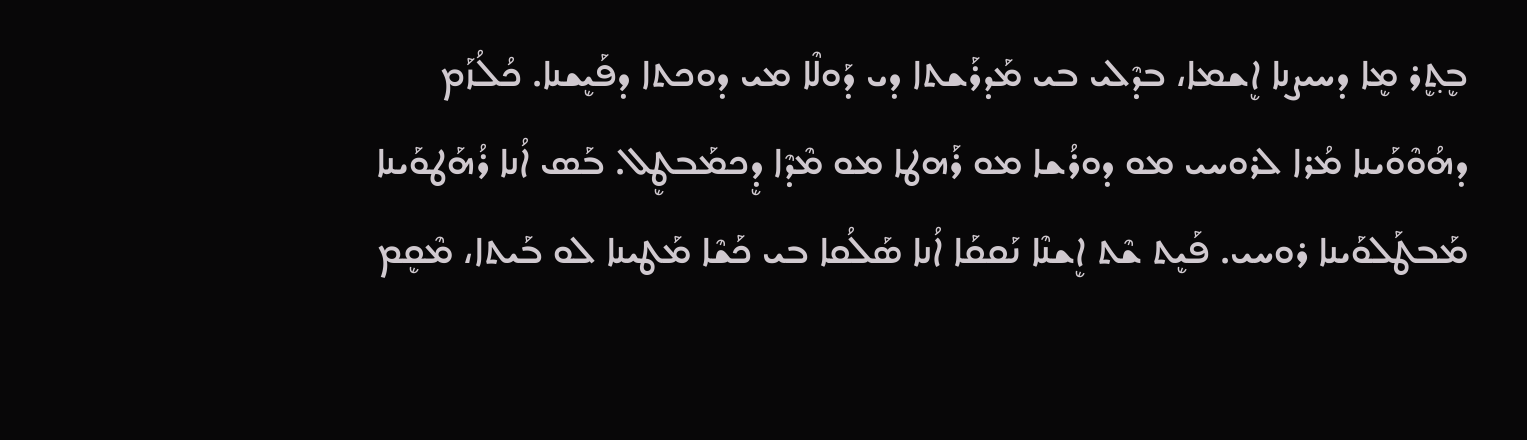ܒܷܬ݂ܷܪ ܡܷܐ ܕܚܝܨܢܐ ܐܷܫܡܐ، ܒܕܶܠܝ ܒܝ ܡܰܕܪܰܫܬܐ ܕܝ ܕܰܘܠܶܐ ܡܝ ܕܘܟܬܐ ܕܦܰܝܷܫܢܐ. ܟܳܠܳܙܰܡ ܕܗܳܘܶܘܰܝܢܐ ܡܳܪܐ ܠܪܘܚܝ ܡܘ ܕܘܪܳܫܐ ܡܘ ܪܰܗܛܐ ܡܘ ܡܶܕܶܐ ܕܷܟܡܰܒܛܷܠ. ܒܰܣ ܐܳܢܐ ܪܳܗܰܛܘܰܝܢܐ ܡܰܒܛܰܠܘܰܝܢܐ ܪܘܚܝ. ܦܰܝܷܬ ܫܶܬ ܐܷܫܢܶܐ ܢܰܩܩܰܐ ܐܳܢܐ ܣܰܠܳܩܐ ܒܝ ܟܰܫܶܐ ܡܰܛܝܢܐ ܠܘ ܒܰܝܬܐ، ܡܶܩܷܡ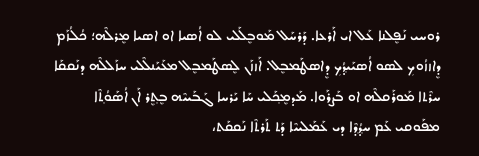ܪܘܚܝ ܢܰܦܷܠܢܐ ܥܰܠ ܐܝ ܐܰܪܥܐ. ܕܰܪܚܰܠ ܡܰܘܒܷܠܰܠܝ ܠܘ ܐܳܣܝܐ ܐܘ ܐܣܝܐ ܡܷܪܠܶܗ؛ ܟܳܠܳܙܰܡ ܕܷܐܙܙܳܘܟܼ ܠܣܘ ܐܳܣܝܰܝܕ݂ܳܟܼ ܕܷܐܤܛܰܡܒܷܠ. ܐܰܙܙܰܢ ܠܷܤܛܰܡܒܷܠ ܡܥܰܝܰܢܠܶܠܝ ܚܙܰܠܠܶܗ ܕܢܰܩܩܰܐ ܚܪܶܬܐ ܡܰܘܪܰܩܠܶܗ ܐܘ ܒܰܨܪܰܘܐ. ܡܰܕܡܷܟ݂ܰܠܝ ܚܰܐ ܝܰܪܚܐ ܓܰܒܰܝܝܶܗ ܒܷܬ݂ܷܪ ܐܰܢ ܐܳܣܰܘܳܬ݂ܶܐ ܡܦܰܘܩܝ ܥܰܡ ܚܕ݂ܳܕ݂ܶܐ ܕܝ ܥܰܡܰܠܝܝܶܐ ܕܰܬ ܬܰܪܬܶܐ ܢܰܩܩܰܬ،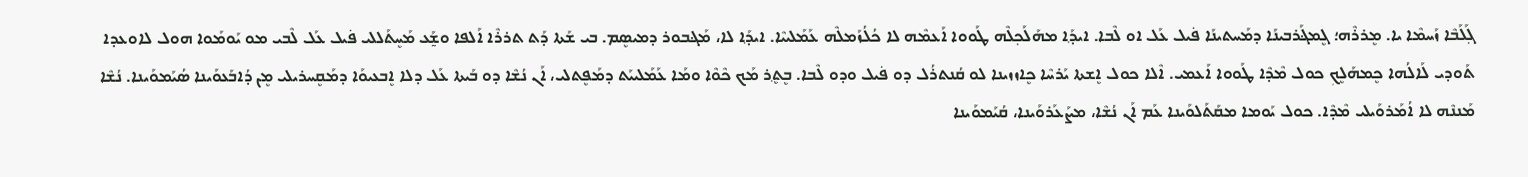ܓ݂ܰܠܰܒܶܐ ܙܰܚܡܶܐ ܝܐ. ܡܷܪܪܶܗ؛ ܓܷܡܔܰܪܒܝܢܰܐ ܕܡܰܚܬܝܢܰܐ ܦ݁ܝܠ ܥܰܠ ܐܘ ܠܶܒܐ. ܐܝܕ݂ܰܐ ܡܗܰܠܰܟ݂ܠܶܗ ܛܰܘܘܐ ܐܰܥܡܶܗ ܠܐ ܟܳܠܳܙܰܡܠܶܗ ܥܰܡܰܠܝܝܶܐ. ܐܝܕ݂ܰܐ ܠܐ، ܡܰܔܒܘܪ ܕܡܝܣܷܡ. ܒܝ ܫܰܬܐ ܕܰܬ ܬܪܪܶܐ ܐܰܠܦܐ ܘܫ̰ܰܥ ܡܰܚܷܬܰܠܠܝ ܦ݁ܝܠ ܥܰܠ ܠܶܒܝ ܡܘ ܝܰܘܡܰܘܐ ܗܘܠ ܠܐܘܥܕܐ ܬܰܘܕܝ ܠܰܐܠܳܗܐ ܟܷܡܗܰܠܷܟܼ ܟܘܠ ܡܶܕܶܐ ܛܰܘܘܐ ܐܰܥܡܝ. ܐܶܠܐ ܟܘܠ ܐܷܫܬܐ ܝܰܪܚܶܐ ܟܷܐܙܙܝܢܐ ܠܘ ܩܳܢܬܪܳܠ ܕܘ ܦ݁ܝܠ ܘܕܘ ܠܶܒܐ. ܒܷܬ݂ܷܪ ܡܰܟ ܟܶܘܶܐ ܘܡܰܐ ܥܰܡܰܠܝܝܰܬ ܕܡܰܦܷܬܠܝ، ܐܰܢ ܢܳܫܶܐ ܕܘ ܒܰܝܬܐ ܥܰܠ ܕܠܐ ܐܷܒܥܝܘܰܐ ܕܡܰܩܷܚܪܝܠܝ ܡܷܢ ܕܳܐܒܰܥܘܰܝܢܐ ܣܳܝܰܡܘܰܝܢܐ. ܢܳܫܶܐ ܡܰܢܢܶܗ ܠܐ ܐܳܡܰܪܘܰܝܠܝ ܡܶܕܶܐ. ܟܘܠ ܝܰܘܡܐ ܡܩܰܬܰܠܘܰܝܢܐ ܥܰܡ ܐܰܢ ܢܳܫܶܐ، ܡܨܰܥܰܪܘܰܝܢܐ، ܩܳܝܰܡܘܰܝܢܐ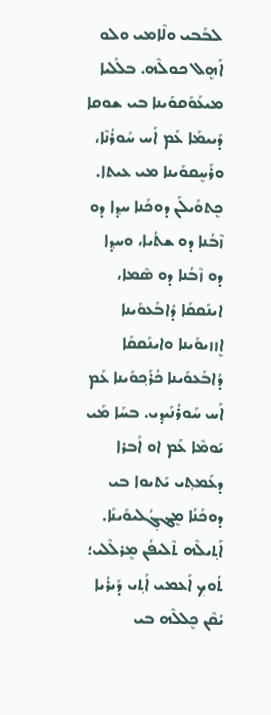ܠܒܰܒܝ ܘܠܶܐܡܝ ܘܠܘ ܐܰܗܷܠ ܟܘܠܶܗ. ܒܠܰܠܝܐ ܡܝܥܰܘܰܩܘܰܝܢܐ ܒܝ ܫܘܩܐ ܕܰܝܝܡܰܐ ܥܰܡ ܐܰܚ ܚܰܘܪܳܢܶܐ، ܘܪܰܚܷܩܘܰܝܢܐ ܡܝ ܥܝܬܐ. ܟܷܬܘܰܝܠܰܢ ܕܘܟܰܢܐ ܚܕ݂ܐ ܕܘ ܙܶܒܳܢܐ ܕܘ ܫܬܳܝܐ، ܘܚܕ݂ܐ ܕܘ ܙܶܒܳܢܐ ܕܘ ܣܶܡܐ، ܐܝܢܰܩܩܰܐ ܕܳܐܒܰܥܘܰܝܢܐ ܐܷܙܙܝܘܰܝܢܐ ܘܐܝܢܰܩܩܰܐ ܕܳܐܒܰܥܘܰܝܢܐ ܟܳܪܰܟ݂ܘܰܝܢܐ ܥܰܡ ܐܰܚ ܚܰܘܪܳܢܰܝܕ݂ܝ. ܒܚܰܐ ܡܰܝ ܝܰܘܡܶܐ ܥܰܡ ܐܘ ܐܰܒܪܐ ܕܥܰܡܬ݂ܝ ܝܰܬܝܘܐ ܒܝ ܕܘܟܰܢܳܐ ܡܷܔܓ݂ܳܠܝܘܰܝܢܰܐ. ܐܰܬ݂ܝܠܶܗ ܬܶܠܝܦܳܢ ܡܷܪܠܶܠܝ؛ ܬܳܘܟܼ ܐܰܥܡܝ ܐܰܬ݂ܝ ܕܰܝܪܳܝܐ ܝܳܩܶܢ ܟܷܠܠܶܗ ܒܝ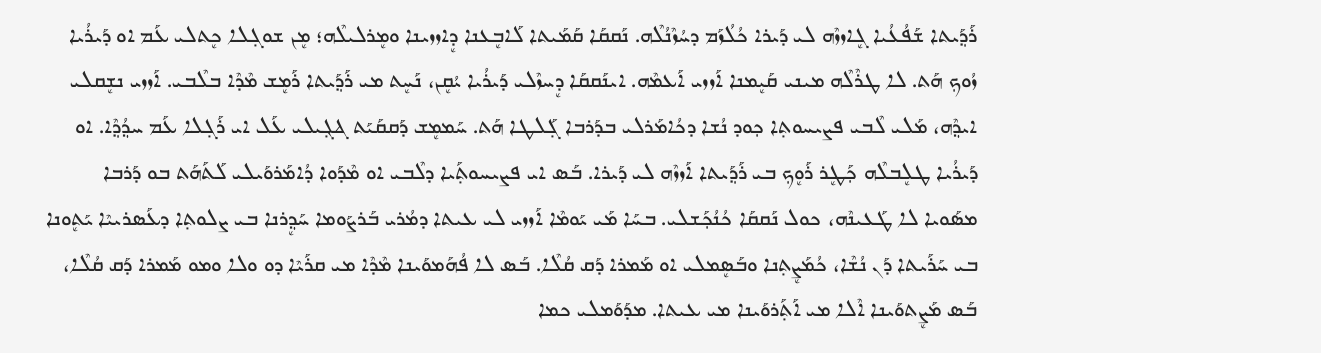ܪܰܕ݂ܰܝܬܐ ܫܰܦܳܥܳܝܐ ܓܷܐܙܙܶܗ ܠܝ ܕܰܝܪܐ ܟܳܠܳܙܰܡ ܕܚܳܙܶܢܳܠܶܗ. ܢܰܩܩܰܐ ܩܰܡܰܝܬܐ ܠܰܐܒܷܥܢܐ ܕܷܐܙܙܝܢܐ ܘܡܷܪܠܝܠܶܗ؛ ܡܷܢ ܫܘܓ݂ܠܐ ܟܷܬܠܝ ܥܰܡ ܐܘ ܕܰܝܪܳܝܐ ܙܳܘܟ݂ ܗܰܬ. ܠܐ ܛܪܶܠܶܗ ܡܝܢܝ ܩܰܝܷܡܢܐ ܐܰܙܙܝ ܐܰܥܡܶܗ. ܐܝܢܰܩܩܰܐ ܕܷܚܙܶܠܝ ܕܰܝܪܳܝܐ ܝܳܩܷܢ، ܢܰܚܷܬ ܡܝ ܪܰܕ݂ܰܝܬܐ ܪܰܡܷܫ ܡܶܕܶܐ ܒܠܶܒܝ. ܐܰܙܙܝ ܢܫܷܩܠܝ ܐܝܕ݂ܶܗ، ܡܰܠܝ ܠܶܒܝ ܦܨܝܚܘܬ݂ܐ ܟ݂ܘܕ ܢܳܫܐ ܕܟܳܐܡܰܪܠܝ ܒܕܰܪܒܐ ܓ݂ܰܠܛܐ ܗܰܬ. ܚܰܡܡܷܫ ܕܰܩܩܰܝܰܬ ܔܓ݂ܝܠܝ ܥܰܠ ܐܝ ܪܰܓ݂ܠܐ ܥܰܡ ܚܕ݂ܳܕ݂ܶܐ. ܐܘ ܕܰܝܪܳܝܐ ܛܠܷܒܠܶܗ ܟ݂ܰܛܷܪ ܪܰܘܷܟ݂ ܒܝ ܪܰܕ݂ܰܝܬܐ ܐܰܙܙܶܗ ܠܝ ܕܰܝܪܐ. ܒܰܣ ܐܝ ܦܨܝܚܘܬ݂ܰܝܐ ܕܠܶܒܝ ܐܘ ܡܶܕܰܘܐ ܕܳܐܡܰܪܘܰܝܠܝ ܠܰܬܰܗܰܬ ܒܘ ܕܰܪܒܐ ܡܣܰܘܝܐ ܠܐ ܛܰܥܝܢܶܗ، ܟܘܠ ܢܰܩܩܰܐ ܟܳܢܳܟ݂ܰܫܠܝ. ܒܚܰܐ ܡܰܝ ܝܰܘܡܶܐ ܐܰܙܙܝ ܠܝ ܥܝܬܐ ܕܡܳܪܝ ܒܰܪܨܰܘܡܐ ܚܰܕ݂ܷܪܢܐ ܒܝ ܨܠܘܬ݂ܐ ܕܥܰܣܪܝܝܶܐ ܝܰܬܷܘܢܐ ܒܝ ܚܰܪܰܝܬܐ ܕܰܢ ܢܳܫܶܐ، ܟܳܡܰܨܷܬ݂ܢܐ ܘܒܰܣܷܡܠܝ ܐܘ ܡܰܡܪܐ ܕܰܩ ܩܳܠܶܐ. ܒܰܣ ܠܐ ܦܳܗܰܡܘܰܝܢܐ ܡܶܕܶܐ ܡܝ ܩܪܰܝܶܐ ܕܘ ܘܠܐ ܘܡܘ ܡܰܡܪܐ ܕܰܩ ܩܳܠܶܐ، ܒܰܣ ܡܰܨܷܬܘܰܝܢܐ ܐܶܠܐ ܡܝ ܐܰܬ݂ܰܪܘܰܝܢܐ ܡܝ ܥܝܬܐ. ܡܕܰܘܰܡܠܝ ܟܡܐ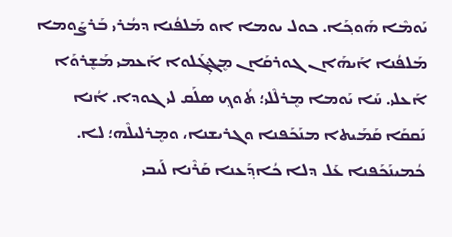ܝܰܘܡܶܐ ܗܰܘܟ݂ܰܐ. ܟܘܠ ܝܘܡܐ ܐܘ ܡܰܠܦܳܢܐ ܕܡܳܪܝ ܒܰܪܨܰܘܡܐ ܡܰܠܦܳܢܐ ܐܰܝܗܰܐܢ ܓܘܪܩܰܐܢ ܡܷܔܓ݂ܰܠܘܐ ܐܰܥܡܝ ܡܰܫܷܪܘܰܐ ܐܰܥܠܝ. ܚܰܐ ܝܰܘܡܐ ܡܷܪܠܶܠܝ؛ ܬܳܘܟ݂ ܣܠܰܩ ܠܝ ܓܘܕܐ. ܐܳܢܐ ܢܰܩܩܰܐ ܩܰܡܰܝܬܐ ܡܢܰܟܰܦܢܐ ܘܓܪܝܫܢܐ، ܘܡܷܪܠܝܠܶܗ؛ ܠܐ. ܟܳܡܝܢܰܟܰܦܢܐ ܥܰܠ ܕܠܐ ܟܳܐܕ݂ܰܥܢܐ ܩܰܪܶܢܐ ܠܰܝܒܝ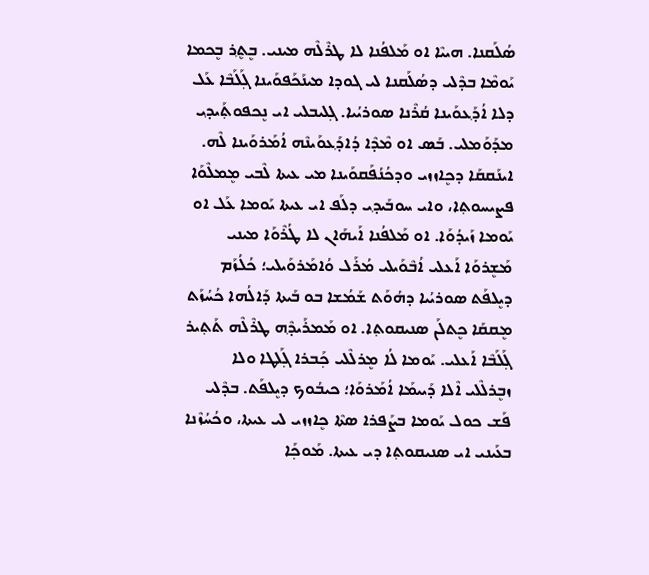ܣܳܠܰܩܢܐ. ܗܝܝܶܐ ܐܘ ܡܰܠܦܳܢܐ ܠܐ ܛܪܶܠܶܗ ܡܝܢܝ. ܒܷܬ݂ܷܪ ܒܷܟܡܐ ܝܰܘܡܶܐ ܒܕܶܠܝ ܕܣܳܠܰܩܢܐ ܠܝ ܓܘܕܐ ܡܝܢܰܟܰܦܘܰܝܢܐ ܓ݂ܰܠܰܒܶܐ ܥܰܠ ܕܠܐ ܐܳܕ݂ܰܥܘܰܝܢܐ ܩܳܪܶܢܐ ܣܘܪܝܳܝܐ. ܓ݂ܠܝܒܠܝ ܐܝ ܢܷܟܦܘܬ݂ܰܝܕ݂ܝ ܡܕܰܘܰܡܠܝ. ܒܰܣ ܐܘ ܡܶܕܶܐ ܕܳܐܕ݂ܰܥܘܰܝܢܶܗ ܐܳܡܰܪܘܰܝܢܐ ܠܶܗ. ܐܝܢܰܩܩܰܐ ܕܟܷܐܙܙܝ ܘܕܟܳܢܳܦܰܩܘܰܝܢܐ ܡܝ ܥܝܬܐ ܠܶܒܝ ܡܷܡܠܶܘܰܐ ܦܨܝܚܘܬ݂ܐ، ܘܐܝ ܚܘܒܰܝܕ݂ܝ ܕܠܰܦ ܐܝ ܥܝܬܐ ܝܰܘܡܐ ܥܰܠ ܐܘ ܝܰܘܡܐ ܙܰܝܕܳܘܰܐ. ܐܘ ܡܰܠܦܳܢܐ ܐܰܝܗܰܐܢ ܠܐ ܛܳܪܶܘܰܐ ܡܝܢܝ ܡܰܫܷܪܘܰܐ ܐܰܥܠܝ ܐܳܒܶܘܰܝܠܝ ܡܳܪܰܠ ܘܳܐܡܰܪܘܰܝܠܝ؛ ܟܳܠܳܙܰܡ ܕܝܷܠܦܰܬ ܣܘܪܝܳܝܐ ܕܗܳܘܰܬ ܫܰܡܳܫܐ ܒܘ ܒܰܝܬܐ ܕܰܐܠܳܗܐ ܟܳܚܳܙܰܬ ܡܷܩܩܰܐ ܟܷܬܠܰܢ ܣܢܝܩܘܬ݂ܐ. ܐܘ ܡܰܡܪܰܝܕ݂ܶܗ ܛܪܶܠܶܗ ܬܰܬ݂ܝܪ ܓ݂ܰܠܰܒܶܐ ܐܰܥܠܝ. ܝܰܘܡܐ ܠܳܐ ܡܷܪܠܶܠܝ ܟ݂ܰܒܪܐ ܓ݂ܰܠܛܐ ܘܠܐ ܙܒܷܪܠܶܠܝ ܐܶܠܐ ܕܰܝܝܡܰܐ ܐܳܡܰܪܘܰܐ؛ ܟܝܒܳܘܟ ܕܝܷܠܦܰܬ. ܒܕܶܠܝ ܦܰܫ ܟܘܠ ܝܰܘܡܐ ܒܨܰܦܪܐ ܣܬܶܐ ܟܷܐܙܙܝ ܠܝ ܥܝܬܐ، ܘܟܳܚܳܙܶܢܐ ܒܥܰܝܢܝ ܐܝ ܣܢܝܩܘܬ݂ܐ ܕܝ ܥܝܬܐ. ܡܰܘܟ݂ܰܐ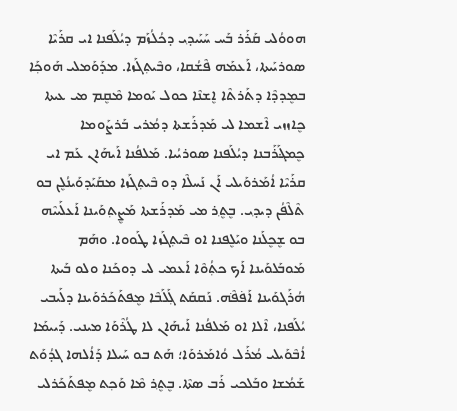ܗܘܘܳܠܝ ܩܰܪܰܪ ܒܰܚ ܚܰܝܰܝܕ݂ܝ ܕܟܳܠܳܙܰܡ ܕܝܳܠܰܦܢܐ ܐܝ ܩܪܰܝܶܐ ܣܘܪܝܰܝܬܐ، ܐܰܥܡܰܗ ܦܶܫܳܩܐ، ܘܒܶܝܬ݂ܓܰܙܐ. ܡܕܰܘܰܡܠܝ ܗܰܘܟ݂ܰܐ ܒܡܷܕܕܶܐ ܕܬܰܪܬܶܐ ܐܷܫܢܶܐ ܟܘܠ ܝܰܘܡܐ ܡܶܩܷܡ ܡܝ ܥܝܬܐ ܟܷܐܙܙܝ ܐܶܫܡܐ ܠܝ ܡܰܕܪܰܫܬܐ ܕܡܳܪܝ ܒܰܪܨܰܘܡܐ ܟܷܡܔܰܪܰܒܢܐ ܕܝܳܠܰܦܢܐ ܣܘܪܝܳܝܐ. ܡܰܠܦܳܢܐ ܐܰܝܗܰܐܢ ܥܰܡ ܐܝ ܩܪܰܝܶܐ ܐܳܡܰܪܘܰܝܠܝ ܐܰܢ ܢܰܚܠܶܐ ܕܘ ܒܶܝܬ݂ܓܰܙܐ ܡܩܰܝܰܕܘܰܝܢܳܠܷܢ ܒܘ ܬܶܠܶܦܳܢ ܕܝܕ݂ܝ. ܒܷܬ݂ܷܪ ܡܝ ܡܰܕܪܰܫܬܐ ܡܰܨܷܬ݂ܘܰܝܢܐ ܐܰܥܠܰܝܝܶܗ ܒܘ ܫܷܟܷܠܰܢܐ ܘܝܰܠܷܦܢܐ ܐܘ ܒܶܝܬ݂ܓܰܙܐ ܛܰܘܘܐ. ܘܗܰܡ ܡܰܘܒܰܠܘܰܝܢܐ ܐܰܟ ܟܬ݂ܳܘܶܐ ܐܰܥܡܝ ܠܝ ܕܘܟܰܢܐ ܘܠܘ ܒܰܝܬܐ ܗܳܪܰܓܘܰܝܢܐ ܐܰܦ݁ܦ݁ܶܗ. ܢܰܩܩܰܬ ܓ݂ܰܠܰܒܶܐ ܡܷܦܬܰܟܰܪܘܰܝܢܐ ܕܠܰܝܒܝ ܝܳܠܰܦܢܐ، ܐܶܠܐ ܐܘ ܡܰܠܦܳܢܐ ܐܰܝܗܰܐܢ ܠܐ ܛܳܪܶܘܰܐ ܡܝܢܝ. ܕܰܝܝܡܰܐ ܐܳܒܶܘܰܝܠܝ ܡܳܪܰܠ ܘܳܐܡܰܪܘܰܐ؛ ܗܰܬ ܒܘ ܚܰܝܠܐ ܕܰܐܳܠܗܐ ܓܕܳܘܰܬ ܫܰܡܳܫܐ ܘܒܰܠܟܝ ܪܰܒ ܣܬܶܐ. ܒܷܬ݂ܷܪ ܡܶܐ ܘܰܟ݂ܬ ܡܷܦܬܰܟܰܪܠܝ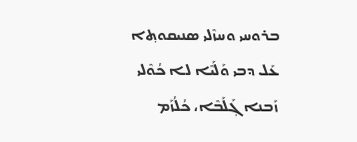ܒܪܘܚܝ ܘܚܙܶܠܝ ܣܢܝܩܘܬ݂ܐ ܥܰܠ ܕܒܝ ܘܰܠܰܝܶܐ ܠܐ ܟܳܘܶܠܝ ܙܰܒܢܐ ܓ݂ܰܠܰܒܶܐ، ܟܳܠܳܙܰܡ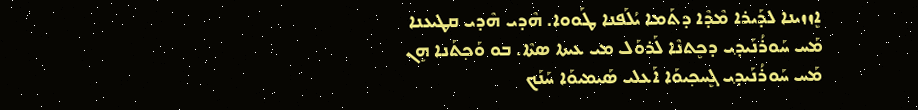ܐܷܙܙܝܢܐ ܠܕܰܝܪܐ ܡܶܕܶܐ ܕܬܰܡܐ ܝܳܠܰܦܢܐ ܛܰܘܘܐ. ܗܶܕܝ ܗܶܕܝ ܩܛܝܥܢܐ ܡܰܚ ܚܰܘܪܳܢܰܝܕ݂ܝ ܕܟܷܬܢܶܐ ܠܰܪܘܰܠ ܡܝ ܥܝܬܐ ܣܬܶܐ. ܒܘ ܘܰܟ݂ܬܰܢܐ ܗܷܢ ܡܰܚ ܚܰܘܪܳܢܰܝܕ݂ܝ ܓܷܚܟ݂ܝܘܰܐ ܐܰܥܠܝ ܣܰܝܡܝܘܰܐ ܚܰܢܰܟ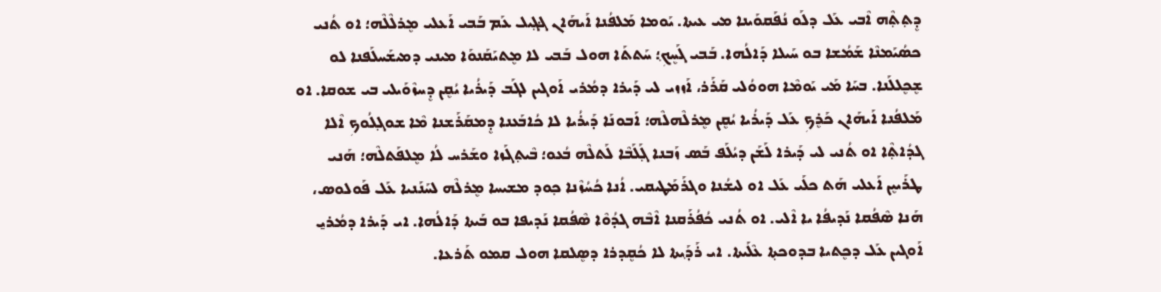ܕܷܬ݂ܬ݂ܶܗ ܐܶܒܝ ܥܰܠ ܕܠܰܘ ܢܳܦܰܩܘܰܝܢܐ ܡܝ ܥܝܬܐ. ܝܰܘܡܐ ܡܰܠܦܳܢܐ ܐܰܝܗܰܐܢ ܔܓ݂ܝܠ ܥܰܡ ܒܰܒܝ ܐܰܥܠܝ ܡܷܪܠܶܠܶܗ؛ ܐܘ ܬܳܢܝ ܟܣܳܝܰܡܢܶܐ ܫܰܡܳܫܐ ܒܘ ܚܰܝܠܐ ܕܰܐܠܳܗܐ. ܒܰܒܝ ܓܰܚܷܟ݂ܼ؛ ܚܰܬܬܰܐ ܗܘܠ ܒܰܒܝ ܠܐ ܡܷܬܝܰܩܰܢܘܰܐ ܡܝܢܝ ܕܡܝܫܰܚܠܰܦܢܐ ܠܘ ܫܷܟܷܠܠܰܢܐ. ܒܚܰܐ ܡܰܝ ܝܰܘܡܶܐ ܗܘܘܳܠܝ ܩܰܪܰܪ، ܐܰܙܙܝ ܠܝ ܕܰܝܪܐ ܕܡܳܪܝ ܐܰܘܓܝܢ ܠܓܰܒ ܕܰܝܪܳܝܐ ܝܳܩܷܢ ܕܷܚܙܶܘܰܝܠܝ ܒܝ ܫܘܩܐ. ܐܘ ܡܰܠܦܳܢܐ ܐܰܝܗܰܐܢ ܟܰܪܷܟܼ ܥܰܠ ܕܰܝܪܳܝܐ ܝܳܩܷܢ ܡܷܪܠܶܗܠܶܗ؛ ܐܰܒܘܢܰܐ ܕܰܝܪܳܝܐ ܠܐ ܟܳܐܒܰܥܢܐ ܕܷܡܩܰܪܰܫܢܐ ܡܶܐ ܫܘܓ݂ܠܳܘܟܼ ܐܶܠܐ ܓܕܳܐܬ݂ܶܐ ܐܘ ܬܳܢܝ ܠܝ ܕܰܝܪܐ ܠܰܫܰܢ ܕܝܳܠܰܦ ܒܰܣ ܙܰܒܢܐ ܓ݂ܰܠܰܒܶܐ ܠܰܬܠܶܗ ܒܳܥܘ؛ ܒܶܝܬ݂ܓܰܙܐ ܘܫܰܪܚ ܠܳܐ ܡܷܠܦܰܬܠܶܗ؛ ܗܰܢܝ ܛܪܰܝܝܷܢ ܐܰܥܠܝ ܗܰܬ ܟܠܰܝ ܥܰܠ ܐܘ ܠܝܫܳܢܐ ܘܓܪܰܡܰܛܝܩܝ. ܐܳܢܐ ܟܳܚܳܙܶܢܐ ܟ݂ܘܕ ܡܫܝܚܐ ܡܷܪܠܶܗ ܠܚܰܢܰܢܝܐ ܥܰܠ ܦܰܘܠܘܣ، ܗܰܢܐ ܣܶܦܳܩܐ ܢܰܕܝܦܳܐ ܝܐ ܐܶܠܝ. ܐܘ ܬܳܢܝ ܟܳܦܳܪܰܩܢܐ ܐܶܒܶܗ ܓܕܳܘܶܐ ܣܶܦܳܩܐ ܢܰܕܝܦܐ ܒܘ ܒܰܝܬܐ ܕܰܐܠܳܗܐ. ܐܝ ܕܰܝܪܐ ܕܡܳܪܝ̱ ܐܰܘܓܝܢ ܥܰܠ ܕܟܷܬܝܐ ܒܕܘܟܬ݂ܐ ܥܶܠܰܝܬܐ. ܐܝ ܪܰܕ݂ܰܝܬܐ ܠܐ ܟܳܩܷܕܪܐ ܕܣܷܠܩܐ ܗܘܠ ܩܡܘ ܬܰܪܥܐ.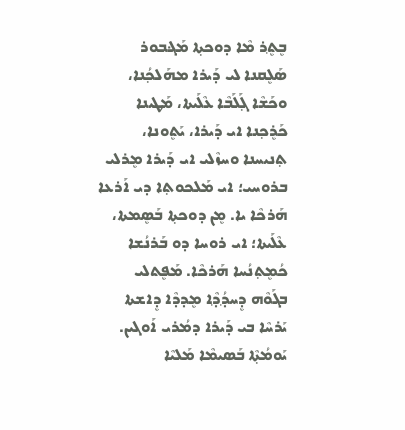ܒܷܬ݂ܷܪ ܡܶܐ ܕܘܟܬ݂ܐ ܡܰܔܒܘܪ ܣܰܠܷܩܢܐ ܠܝ ܕܰܝܪܐ ܡܗܰܠܟ݂ܳܢܐ، ܘܟܰܫܶܐ ܓ݂ܰܠܰܒܶܐ ܥܶܠܰܝܬܐ، ܡܰܛܝܢܐ ܟܰܪܷܟ݂ܢܐ ܐܝ ܕܰܝܪܐ، ܝܰܬܷܘܢܐ، ܬ݂ܢܝܚܢܐ ܘܚܙܶܠܝ ܐܝ ܕܰܝܪܐ ܡܷܪܠܝ ܒܪܘܚܝ؛ ܐܝ ܡܰܠܟܘܬ݂ܐ ܕܝ ܐܰܪܥܐ ܗܰܪܟܶܐ ܝܐ. ܡܷܢ ܕܘܟܬ݂ܐ ܒܰܣܷܡܬܐ، ܥܶܠܰܝܬܐ؛ ܐܝ ܪܘܚܐ ܕܘ ܒܰܪܢܳܫܐ ܟܳܡܷܬ݂ܢܳܚܐ ܗܰܪܟܶܐ. ܡܰܦܷܬܠܝ ܒܓܰܘܶܗ ܕܷܚܕ݂ܳܕ݂ܶܐ ܡܷܕܕܶܐ ܕܷܐܫܬܐ ܝܰܪܚܶܐ ܒܝ ܕܰܝܪܐ ܕܡܳܪܝ ܐܰܘܓܝܢ. ܝܰܘܡܳܬ݂ܶܐ ܒܰܣܝܡܶܐ ܡܰܠܝܶܐ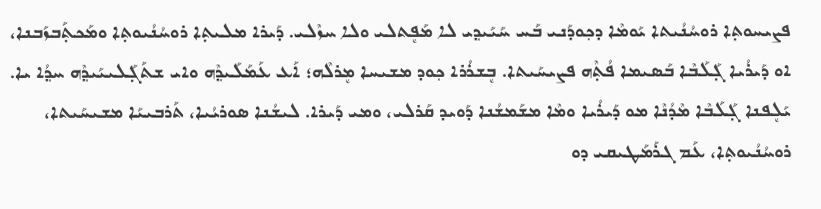ܦܨܝܚܘܬ݂ܐ ܪܘܚܳܢܳܝܬܐ ܝܰܘܡܶܐ ܕܟ݂ܘܕܰܢܝ ܒܰܚ ܚܰܝܰܝܕ݂ܝ ܠܐ ܡܰܦܷܬܠܝ ܘܠܐ ܚܙܶܠܝ. ܕܰܝܪܐ ܡܠܝܬ݂ܐ ܪܘܚܳܢܳܝܘܬ݂ܐ ܘܡܰܟܬ݂ܰܒܙܰܒܢܐ، ܐܘ ܕܰܝܪܳܝܐ ܓ݂ܰܠܰܒܶܐ ܒܰܣܝܡܐ ܦܳܬ݂ܶܗ ܦܨܝܚܰܝܬܐ. ܒܷܫܪܳܪܐ ܟ݂ܘܕ ܡܫܝܚܐ ܡܷܪܠܶܗ؛ ܐܰܥ ܥܰܡܰܠܰܝܕ݂ܶܗ ܘܐܝ ܫܬܰܓ݂ܰܠܝܝܰܝܕ݂ܶܗ ܚܕ݂ܳܐ ܝܐ. ܝܰܠܷܦܢܐ ܓ݂ܰܠܰܒܶܐ ܡܶܕܳܢܶܐ ܡܘ ܕܰܝܪܳܝܐ ܘܡܶܐ ܡܫܰܡܫܳܢܐ ܕܰܘܝܕ ܩܰܪܠܝ، ܘܡܝ ܕܰܝܪܐ. ܠܝܫܳܢܐ ܣܘܪܝܳܝܐ، ܬܰܪܒܝܝܰܐ ܡܫܝܚܰܝܬܐ، ܪܘܚܳܢܳܝܘܬ݂ܐ، ܥܰܡ ܓܪܰܡܰܛܝܩܝ ܕܘ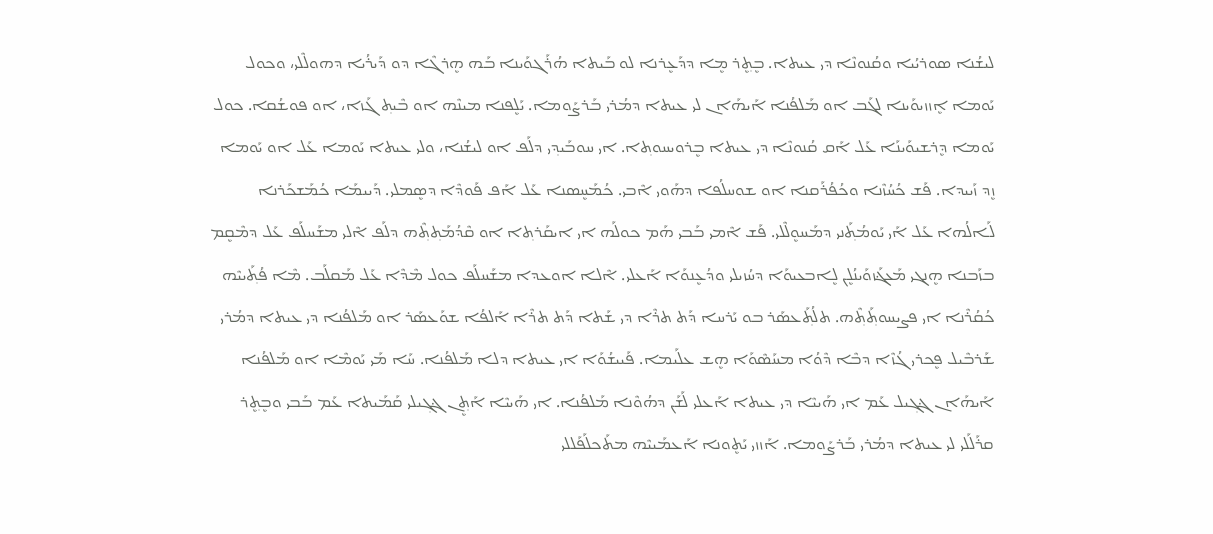ܠܝܫܳܢܐ ܣܘܪܝܳܝܐ ܘܩܳܢܘܢܶܐ ܕܝ ܥܝܬܐ. ܒܷܬ݂ܷܪ ܡܷܐ ܕܕܰܥܷܪܢܐ ܠܘ ܒܰܝܬܐ ܗܳܪܰܓܘܰܝܢܐ ܒܰܗ ܗܷܪܓܶܐ ܕܘ ܕܰܝܪܳܝܐ ܕܗܘܠܶܠܝ، ܘܟܘܠ ܝܰܘܡܐ ܐܷܙܙܝܘܰܝܢܐ ܠܓܰܒ ܐܘ ܡܰܠܦܳܢܐ ܐܰܝܗܰܐܢ ܠܝ ܥܝܬܐ ܕܡܳܪܝ ܒܰܪܨܰܘܡܐ. ܝܰܠܷܦܢܐ ܡܝܢܶܗ ܐܘ ܒܶܝܬ݂ ܓܰܙܐ، ܐܘ ܦܘܫܳܩܐ. ܟܘܠ ܝܰܘܡܐ ܕܷܪܫܝܘܰܝܢܰܐ ܥܰܠ ܐܰܩ ܩܳܢܘܢܶܐ ܕܝ ܥܝܬܐ ܒܷܪܘܝܚܘܬ݂ܐ. ܐܝ ܚܘܒܰܝܕ݂ܝ ܕܠܰܦ ܐܘ ܠܝܫܳܢܐ، ܘܠܝ ܥܝܬܐ ܝܰܘܡܐ ܥܰܠ ܐܘ ܝܰܘܡܐ ܙܷܕ ܙܰܝܝܕܐ. ܦܰܫ ܟܳܚܳܙܶܢܐ ܘܟܳܦܳܪܰܩܢܐ ܐܘ ܫܘܚܠܳܦܐ ܕܗܰܘܝ ܐܶܒܝ. ܟܳܡܰܚܷܣܢܐ ܥܰܠ ܐܰܦ ܦܰܘܕܶܐ ܕܣܷܡܠܝ. ܕܰܝܝܡܰܐ ܟܳܡܰܫܟܰܪܢܐ ܠܰܐܠܳܗܐ ܥܰܠ ܐܰܝ ܝܰܘܡܳܬ݂ܰܢܝ ܕܡܰܚܘܷܠܶܠܝ. ܦܰܫ ܐܶܡܝ ܒܰܒܝ ܗܰܡ ܟܘܠܰܗ ܐܝ ܐܝܩܰܪܬ݂ܐ ܐܘ ܩܶܕܳܡܰܬ݂ܬ݂ܶܗ ܕܠܰܦ ܐܶܠܝ ܡܫܰܚܠܰܦ ܥܰܠ ܕܡܶܩܷܡ ܒܙܰܒܢܐ ܗܷܢܓܝ ܡܰܥܔܰܙܘܰܝܢܳܠܷܢ ܠܷܐܒܥܝܘܰܐ ܕܚܳܙܝܠܝ ܘܕܳܥܷܢܘܰܐ ܐܰܥܠܝ. ܐܶܠܐ ܐܘܥܕܐ ܡܫܰܚܠܰܦ ܟܘܠ ܡܶܕܶܐ ܥܰܠ ܡܰܩܠܰܒ. ܡܶܐ ܦܳܬ݂ܰܝܝܶܗ ܟܳܩܳܪܶܢܐ ܐܝ ܦܨܝܚܘܬ݂ܰܬ݂ܶܗ. ܬܠܳܬ݂ܰܥܣܰܪ ܒܘ ܝܰܪܚܐ ܕܰܬ ܬܪܶܐ ܕܝ ܫܰܬܐ ܕܰܬ ܬܪܶܐ ܐܰܠܦܳܐ ܫܘܰܥܣܰܪ ܐܘ ܡܰܠܦܳܢܐ ܕܝ ܥܝܬܐ ܕܡܳܪܝ ܫܰܪܒܶܝܠ ܦܷܟܪܝ ܓܳܙܶܐ ܕܒܶܐ ܕܶܘܳܐ ܡܚܰܣܶܘܰܐ ܗܷܫ ܥܠܰܝܡܐ. ܦܰܝܝܫܳܘܰܐ ܐܝ ܥܝܬܐ ܕܠܐ ܡܰܠܦܳܢܐ. ܚܰܐ ܡܰܝ ܝܰܘܡܶܐ ܐܘ ܡܰܠܦܳܢܐ ܐܰܝܗܰܐܢ ܔܓ݂ܝܠ ܥܰܡ ܐܝ ܗܰܝܝܶܐ ܕܝ ܥܝܬܐ ܐܰܥܠܝ ܠܰܫܰܢ ܕܗܳܘܶܢܐ ܡܰܠܦܳܢܐ. ܐܝ ܗܰܝܝܶܐ ܐܰܬ݂ܷܢ ܔܓ݂ܝܠܝ ܩܰܡܰܝܬܐ ܥܰܡ ܒܰܒܝ ܘܒܷܬ݂ܷܪ ܩܪܰܠܰܠܝ ܠܝ ܥܝܬܐ ܕܡܳܪܝ ܒܰܪܨܰܘܡܐ. ܐܰܙܙܝ ܝܰܬܷܘܢܐ ܐܰܥܡܰܝܝܶܗ ܡܬܰܟܠܰܦܰܠܠܝ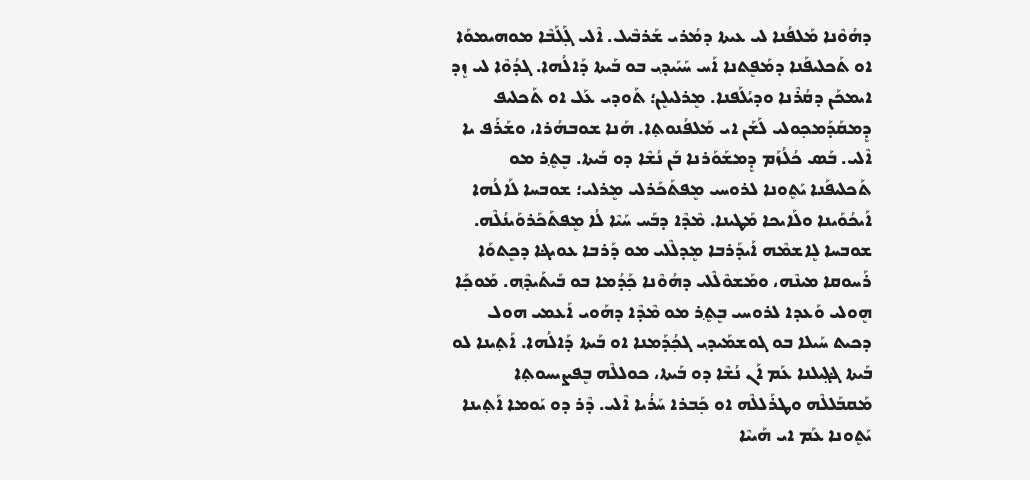ܕܗܳܘܶܢܐ ܡܰܠܦܳܢܐ ܠܝ ܥܝܬܐ ܕܡܳܪܝ ܫܰܪܒܶܝܠ. ܐܶܠܝ ܓ݂ܰܠܰܒܶܐ ܡܘܗܝܡܘܰܐ ܐܘ ܬܰܟܠܝܦܰܢܐ ܕܡܰܦܷܬܢܐ ܐܰܚ ܚܰܝܰܝܕ݂ܝ ܒܘ ܒܰܝܬܐ ܕܰܐܠܳܗܐ. ܓܕܳܘܶܐ ܠܝ ܙܷܕ ܐܝܡܟܰܢ ܕܩܳܪܶܢܐ ܘܕܝܳܠܰܦܢܐ. ܡܷܪܠܝܠܷܢ؛ ܬܰܘܕܝ ܥܰܠ ܐܘ ܬܰܟܠܝܦ ܕܷܡܩܰܕܰܡܟ݂ܘܠܝ ܠܰܫܰܢ ܐܝ ܡܰܠܦܳܢܘܬ݂ܐ. ܗܰܢܐ ܫܘܒܗܳܪܐ، ܘܫܰܪܰܦ ܝܐ ܐܶܠܝ. ܒܰܣ ܟܳܠܳܙܰܡ ܕܷܡܫܰܘܰܪܢܐ ܒܰܢ ܢܳܫܶܐ ܕܘ ܒܰܝܬܐ. ܒܷܬ݂ܷܪ ܡܘ ܬܰܟܠܝܦܰܢܐ ܝܰܬܷܘܢܐ ܠܪܘܚܝ ܡܷܦܬܰܟܰܪܠܝ ܡܷܪܠܝ؛ ܫܘܒܚܐ ܠܰܐܠܳܗܐ ܐܰܝܟܳܘܰܝܢܐ ܘܠܰܐܝܟܐ ܡܰܛܝܢܐ. ܡܶܕܶܐ ܕܒܰܚ ܚܰܝܶܐ ܠܳܐ ܡܷܦܬܰܟܰܪܘܰܝܢܳܠܶܗ. ܫܘܒܚܐ ܠܷܐܫܡܶܗ ܐܰܝܕܰܪܒܐ ܡܷܕܠܶܠܝ ܡܘ ܕܰܪܒܐ ܥܘܝܔܐ ܕܟܷܬܘܰܐ ܪܰܚܘܩܐ ܡܝܢܶܗ، ܘܡܰܫܘܶܠܶܠܝ ܕܗܳܘܶܢܐ ܟ݂ܰܕܳܡܐ ܒܘ ܒܰܝܬܰܝܕ݂ܶܗ. ܡܰܘܟ݂ܰܐ ܗܷܘܠܝ ܘܰܥܕܐ ܠܪܘܚܝ ܒܷܬ݂ܷܪ ܡܘ ܡܶܕܶܐ ܕܗܰܘܝ ܐܰܥܡܝ ܗܘܠ ܕܟܝܬ ܚܰܝܠܐ ܒܘ ܓܘܫܡܰܝܕ݂ܝ ܓܟ݂ܳܕܰܡܢܐ ܐܘ ܒܰܝܬܐ ܕܰܐܠܳܗܐ. ܐܰܬ݂ܝܢܐ ܠܘ ܒܰܝܬܐ ܔܓ݂ܝܠܢܐ ܥܰܡ ܐܰܢ ܢܳܫܶܐ ܕܘ ܒܰܝܬܐ، ܟܘܠܠܶܗ ܒܷܦܨܝܚܘܬ݂ܐ ܡܰܩܒܰܠܠܶܗ ܘܛܪܰܠܠܶܗ ܐܘ ܟ݂ܰܒܪܐ ܚܰܪܳܝܐ ܐܶܠܝ. ܕܶܪ ܕܘ ܝܰܘܡܐ ܐܰܬ݂ܝܢܐ ܝܰܬܷܘܢܐ ܥܰܡ ܐܝ ܗܰܝܝܶܐ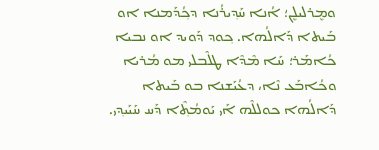ܘܡܷܪܠܝܠܷܢ؛ ܐܳܢܐ ܚܰܕ݂ܝܪܳܢܐ ܕܟ݂ܳܕܰܡܢܐ ܐܘ ܒܰܝܬܐ ܕܰܐܠܳܗܐ. ܟ݂ܘܕ ܕܰܘܝܕ ܐܘ ܢܒܝܐ ܟܳܐܡܰܪ؛ ܚܰܐ ܡܶܕܶܐ ܛܠܶܒܠܝ ܡܘ ܡܳܪܝܐ ܘܟܳܐܒܰܥ ܢܶܐ، ܕܥܳܝܰܫܢܐ ܒܘ ܒܰܝܬܐ ܕܰܐܠܳܗܐ ܟܘܠܠܶܗ ܐܰܝ ܝܰܘܡܳܬ݂ܶܐ ܕܰܚ ܚܰܝܰܝܕ݂ܝ.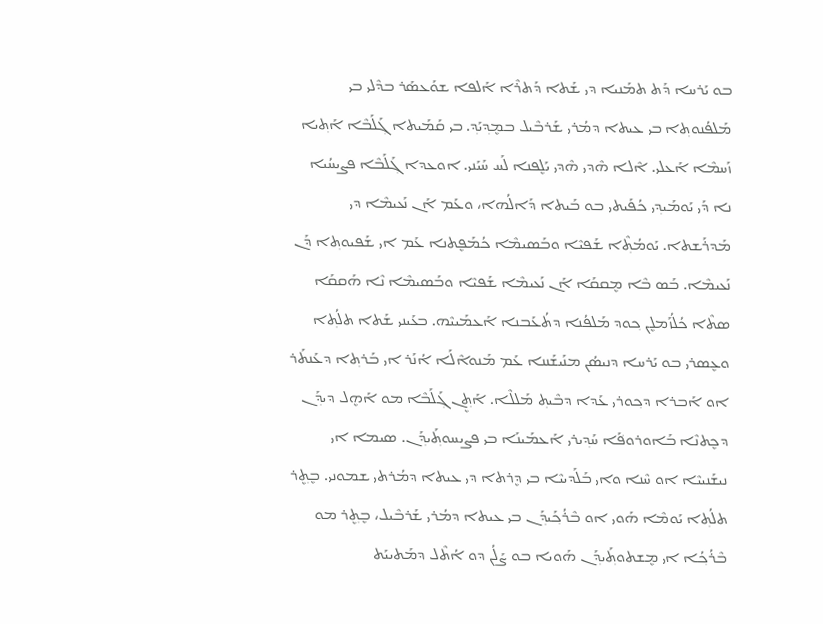ܒܘ ܝܰܪܚܐ ܕܰܬ ܬܡܰܢܝܐ ܕܝ ܫܰܬܐ ܕܰܬܪܶܐ ܐܰܠܦܐ ܫܘܰܥܣܰܪ ܒܕܶܠܝ ܒܝ ܡܰܠܦܳܢܘܬ݂ܐ ܒܝ ܥܝܬܐ ܕܡܳܪܝ ܫܰܪܒܶܝܠ ܒܡܷܕ݂ܝܰܕ݂. ܒܝ ܩܰܡܰܝܬܐ ܓ݂ܰܠܰܒܶܐ ܐܰܬ݂ܝܐ ܙܰܚܡܶܐ ܐܰܥܠܝ. ܐܶܠܐ ܗܶܕܝ ܗܶܕܝ ܝܰܠܷܦܢܐ ܠܰܚ ܚܰܝܰܢܝ. ܐܘܥܕܐ ܓ݂ܰܠܰܒܶܐ ܦܨܝܚܳܝܐ ܢܐ ܕܰܝ ܝܰܘܡܰܝܕ݂ܝ ܟܳܦܰܝܬܝ ܒܘ ܒܰܝܬܐ ܕܰܐܠܳܗܐ، ܘܥܰܡ ܐܰܢ ܢܰܥܝܡܶܐ ܕܝ ܡܰܕܪܰܫܬܐ. ܝܰܘܡܳܬ݂ܶܐ ܫܰܦܝܶܐ ܘܒܰܣܝܡܶܐ ܟܳܡܰܦܷܬܢܐ ܥܰܡ ܐܝ ܫܰܦܝܘܬ݂ܐ ܕܰܢ ܢܰܥܝܡܶܐ. ܒܰܣ ܒܶܐ ܡܷܩܩܰܐ ܐܰܢ ܢܰܥܝܡܶܐ ܫܰܦܝܶܐ ܘܒܰܣܝܡܶܐ ܢܶܐ ܗܰܩܩܰܐ ܣܬܶܐ ܟܳܠܳܙܰܡܠܷܢ ܟ݂ܘܕ ܡܰܠܦܳܢܐ ܕܬܳܥܰܒܢܐ ܐܰܥܡܰܝܝܶܗ. ܒܥܰܝܢܝ ܫܰܬܐ ܬܠܳܬ݂ܐ ܘܥܷܣܪܝ ܒܘ ܝܰܪܚܐ ܕܢܝܣܳܢ ܡܢܰܝܫܰܢܢܐ ܥܰܡ ܡܰܢܘܐܶܠܰܐ ܐܳܢܰܪ ܐܝ ܒܰܪܬ݂ܐ ܕܥܰܢܬܰܪ ܐܘ ܐܰܒܪܐ ܕܟ݂ܘܪܝ ܥܰܕܐ ܕܒܶܝܬ݂ ܡܰܠܠܶܐ. ܐܰܬ݂ܷܢ ܓ݂ܰܠܰܒܶܐ ܡܘ ܐܰܗܷܠ ܕܝܕ݂ܰܢ ܕܟܷܬܢܶܐ ܒܰܐܘܪܘܦ݁ܰܐ ܚܰܕ݂ܝܪܝ ܐܰܥܡܰܝܢܰܐ ܒܝ ܦܨܝܚܘܬ݂ܰܝܕ݂ܰܢ. ܣܝܡܐ ܐܝ ܢܝܫܰܢܝܝܶܐ ܐܘ ܚܶܢܐ ܘܐܝ ܒܰܠܰܕܝܝܶܐ ܒܝ ܕܷܪܬܐ ܕܝ ܥܝܬܐ ܕܡܳܪܬܝ ܫܡܘܢܝ. ܒܷܬ݂ܷܪ ܬܠܳܬ݂ܐ ܝܰܘܡܶܐ ܗܰܘܝ ܐܘ ܒܶܪܳܟ݂ܰܝܕ݂ܰܢ ܒܝ ܥܝܬܐ ܕܡܳܪܝ ܫܰܪܒܶܝܠ، ܒܷܬ݂ܷܪ ܡܘ ܒܶܪܳܟ݂ܳܐ ܐܝ ܡܷܫܬܘܬ݂ܰܝܕ݂ܰܢ ܗܰܘܝܐ ܒܘ ܨܰܠܳܢ ܕܘ ܐܳܬܶܠ ܕܡܰܬܝܝܰܬ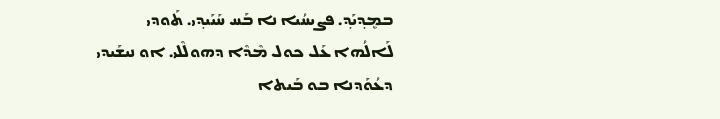ܒܡܷܕ݂ܝܰܕ݂. ܦܨܝܚܳܝܐ ܢܐ ܒܰܚ ܚܰܝܰܝܕ݂ܝ. ܬܰܘܕܝ ܠܰܐܠܳܗܐ ܥܰܠ ܟܘܠ ܡܶܕܶܐ ܕܗܘܠܶܠܝ. ܐܘ ܢܝܫܰܝܕܝ ܕܥܳܘܰܕܢܐ ܒܘ ܒܰܝܬܐ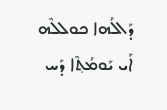ܕܰܐܠܳܗܐ ܟܘܠܠܶܗ ܐܰܝ ܝܰܘܡܳܬ݂ܶܐ ܕܰܚ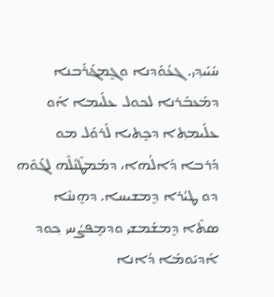ܚܰܝܰܝܕ݂ܝ. ܓܥܳܘܰܕܢܐ ܘܓܷܡܔܰܪܰܒܢܐ ܕܡܰܥܒܰܪܢܐ ܠܟܘܠ ܥܠܰܝܡܐ ܐܰܘ ܥܠܰܝܡܬ݂ܐ ܕܟܷܬܝܐ ܠܰܪܘܰܠ ܡܘ ܕܰܪܒܐ ܕܰܐܠܳܗܐ، ܕܡܰܡܛܶܢܳܠܶܗ ܠܓܰܘܶܗ ܕܘ ܛܝܳܪܐ ܕܷܡܫܝܚܐ. ܕܗܷܢܢܶܐ ܣܬܶܐ ܕܷܡܫܰܡܫܝ ܘܕܡܷܦܨܳܚܝ ܟ݂ܘܕ ܐܰܕܝܰܘܡܰܐ ܕܳܐܢܐ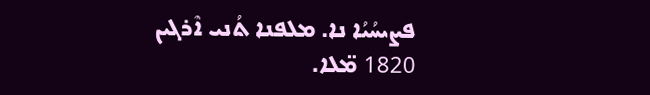ܦܨܝܚܳܝܳܐ ܢܐ. ܡܠܦܢܐ ܬܳܢܝ ܐܶܪܓܝܢ 1820 ܡ̈ܠܐ.